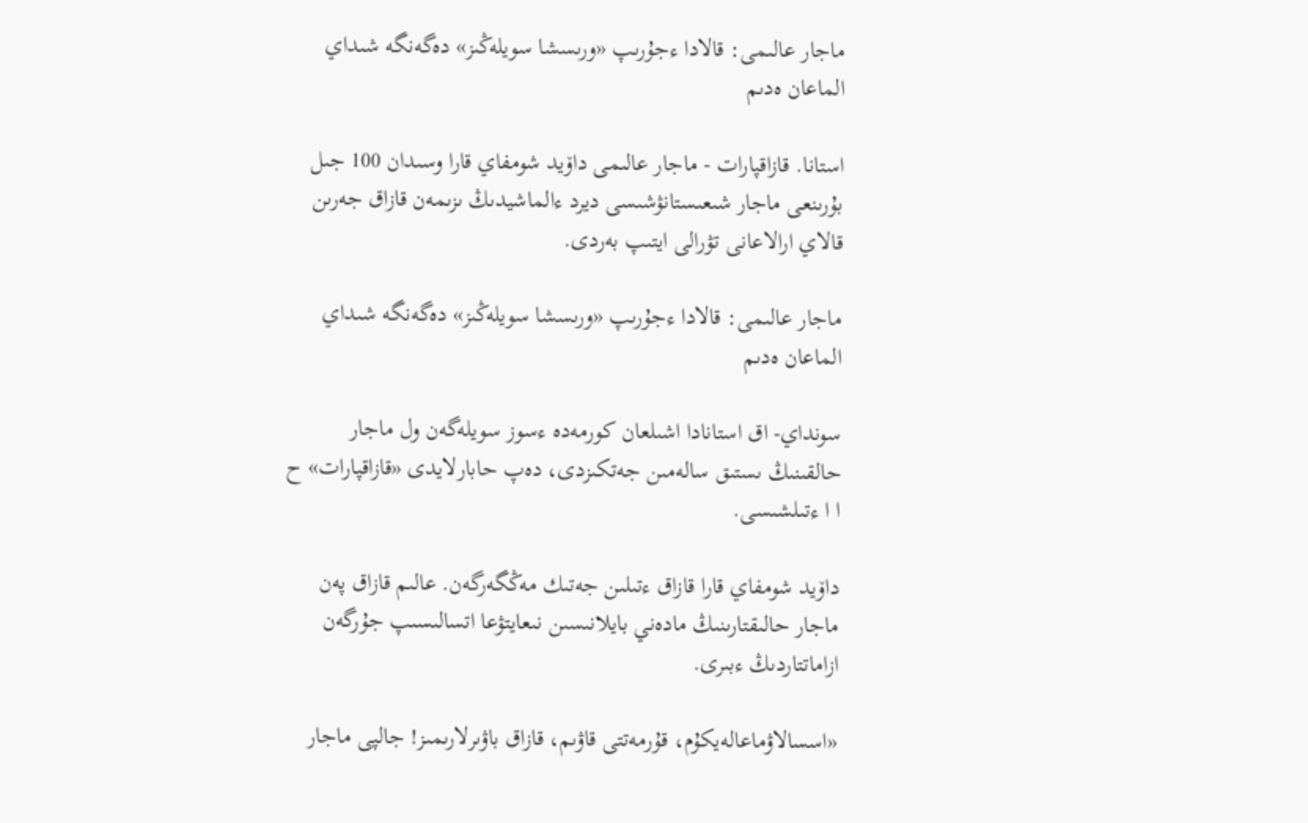ماجار عالىمى: قالادا ءجۇرىپ «ورىسشا سويلەڭىز» دەگەنگە شىداي الماعان ەدىم

استانا. قازاقپارات - ماجار عالىمى داۆيد شومفاي قارا وسىدان 100 جىل بۇرىنعى ماجار شىعىستانۋشىسى ديرد ءالماشيدىڭ ىزىمەن قازاق جەرىن قالاي ارالاعانى تۋرالى ايتىپ بەردى.

ماجار عالىمى: قالادا ءجۇرىپ «ورىسشا سويلەڭىز» دەگەنگە شىداي الماعان ەدىم

سونداي- اق استانادا اشىلعان كورمەدە ءسوز سويلەگەن ول ماجار حالقىنىڭ ىستىق سالەمىن جەتكىزدى، دەپ حابارلايدى «قازاقپارات» ح ا ا ءتىلشىسى.

داۆيد شومفاي قارا قازاق ءتىلىن جەتىك مەڭگەرگەن. عالىم قازاق پەن ماجار حالىقتارىنىڭ مادەني بايلانىسىن نىعايتۋعا اتسالىسىپ جۇرگەن ازاماتتاردىڭ ءبىرى.

«اسسالاۋماعالەيكۇم، قۇرمەتتى قاۋىم، قازاق باۋىرلارىمىز! جالپى ماجار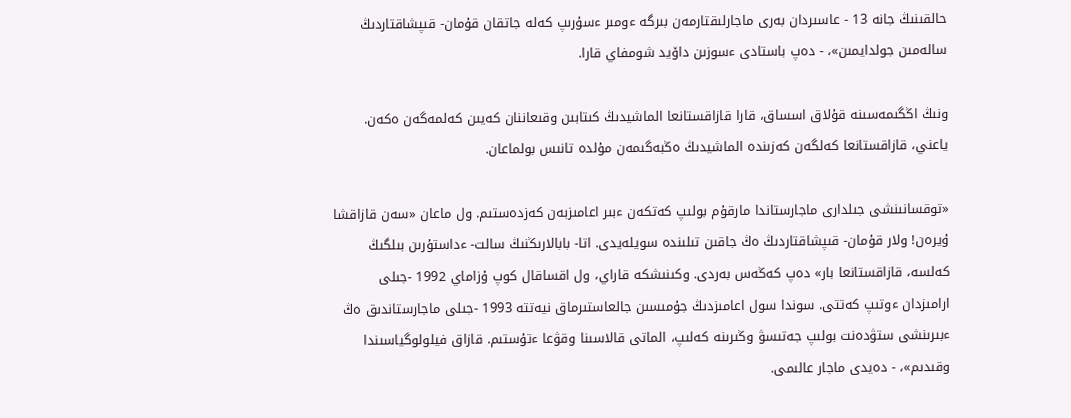حالقىنىڭ جانە 13 - عاسىردان بەرى ماجارلىقتارمەن بىرگە ءومىر ءسۇرىپ كەلە جاتقان قۇمان- قىپشاقتاردىڭ سالەمىن جولدايمىن»، - دەپ باستادى ءسوزىن داۆيد شومفاي قارا.

ونىڭ اڭگىمەسىنە قۇلاق اسساق، قارا قازاقستانعا الماشيدىڭ كىتابىن وقىعاننان كەيىن كەلمەگەن ەكەن. ياعني، قازاقستانعا كەلگەن كەزىندە الماشيدىڭ ەڭبەگىمەن مۇلدە تانىس بولماعان.

«توقسانىنشى جىلدارى ماجارستاندا مارقۇم بولىپ كەتكەن ءبىر اعامىزبەن كەزدەستىم. ول ماعان «سەن قازاقشا ۇيرەن! ولار قۇمان- قىپشاقتاردىڭ ەڭ جاقىن تىلىندە سويلەيدى. اتا- بابالارىڭنىڭ سالت- ءداستۇرىن بىلگىڭ كەلسە، قازاقستانعا بار» دەپ كەڭەس بەردى. وكىنىشكە قاراي، ول اقساقال كوپ ۇزاماي 1992 -جىلى ارامىزدان ءوتىپ كەتتى. سوندا سول اعامىزدىڭ جۇمىسىن جالعاستىرماق نيەتتە 1993 -جىلى ماجارستاندىق ەڭ ءبىرىنشى ستۋدەنت بولىپ جەتىسۋ وڭىرىنە كەلىپ، الماتى قالاسىنا وقۋعا ءتۇستىم. قازاق فيلولوگياسىندا وقىدىم»، - دەيدى ماجار عالىمى.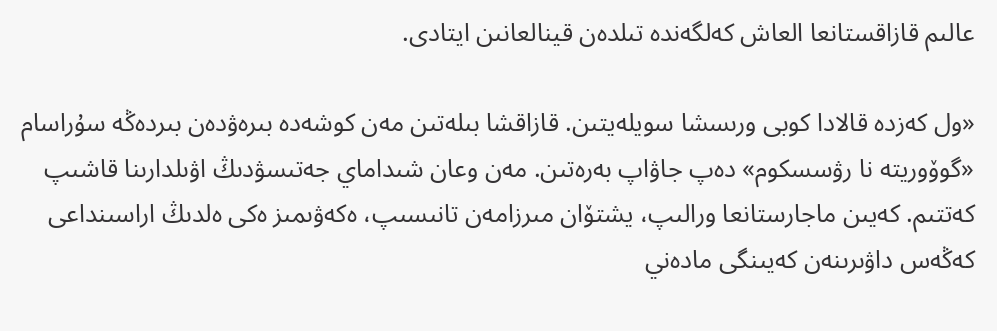عالىم قازاقستانعا العاش كەلگەندە تىلدەن قينالعانىن ايتادى.

«ول كەزدە قالادا كوبى ورىسشا سويلەيتىن. قازاقشا بىلەتىن مەن كوشەدە بىرەۋدەن بىردەڭە سۇراسام «گوۆوريتە نا رۋسسكوم» دەپ جاۋاپ بەرەتىن. مەن وعان شىداماي جەتىسۋدىڭ اۋىلدارىنا قاشىپ كەتتىم. كەيىن ماجارستانعا ورالىپ، يشتۆان مىرزامەن تانىسىپ، ەكەۋىمىز ەكى ەلدىڭ اراسىنداعى كەڭەس داۋىرىنەن كەيىنگى مادەني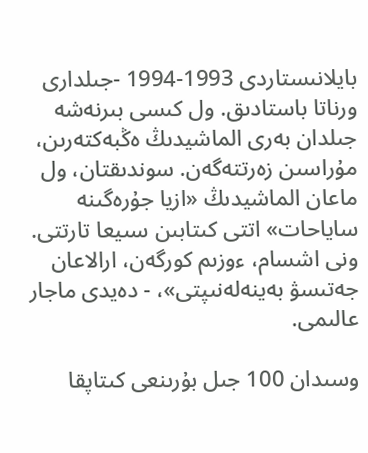بايلانىستاردى 1993-1994 -جىلدارى ورناتا باستادىق. ول كىسى بىرنەشە جىلدان بەرى الماشيدىڭ ەڭبەكتەرىن، مۇراسىن زەرتتەگەن. سوندىقتان، ول ماعان الماشيدىڭ «ازيا جۇرەگىنە ساياحات» اتتى كىتابىن سىيعا تارتتى. ونى اشسام، ءوزىم كورگەن، ارالاعان جەتىسۋ بەينەلەنىپتى»، - دەيدى ماجار عالىمى.

وسىدان 100 جىل بۇرىنعى كىتاپقا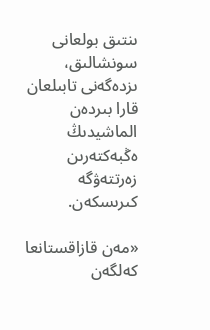ىنتىق بولعانى سونشالىق، ىزدەگەنى تابىلعان قارا بىردەن الماشيدىڭ ەڭبەكتەرىن زەرتتەۋگە كىرىسكەن.

«مەن قازاقستانعا كەلگەن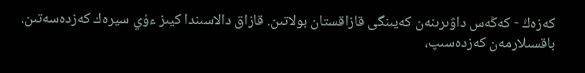كەزەڭ - كەڭەس داۋىرىنەن كەيىنگى قازاقستان بولاتىن. قازاق دالاسىندا كيىز ءۇي سيرەك كەزدەسەتىن. باقسىلارمەن كەزدەسىپ،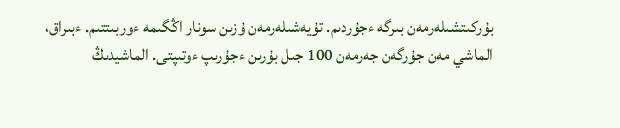بۇركىتشىلەرمەن بىرگە ءجۇردىم. تۇيەشىلەرمەن ۇزىن سونار اڭگىمە ءوربىتتىم. ءبىراق، الماشي مەن جۇرگەن جەرمەن 100 جىل بۇرىن ءجۇرىپ ءوتىپتى. الماشيدىڭ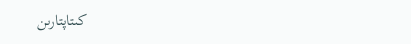كىتاپتارىن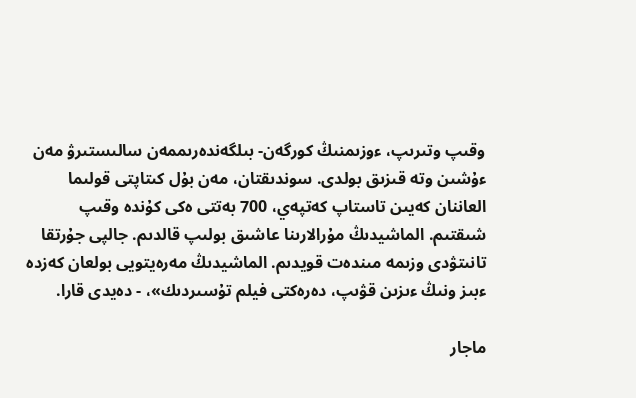وقىپ وتىرىپ، ءوزىمنىڭ كورگەن- بىلگەندەرىممەن سالىستىرۋ مەن ءۇشىن وتە قىزىق بولدى. سوندىقتان، مەن بۇل كىتاپتى قولىما العاننان كەيىن تاستاپ كەتپەي، 700 بەتتى ەكى كۇندە وقىپ شىقتىم. الماشيدىڭ مۇرالارىنا عاشىق بولىپ قالدىم. جالپى جۇرتقا تانىتۋدى وزىمە مىندەت قويدىم. الماشيدىڭ مەرەيتويى بولعان كەزدە ءبىز ونىڭ ءىزىن قۋىپ، دەرەكتى فيلم تۇسىردىك»، - دەيدى قارا.

ماجار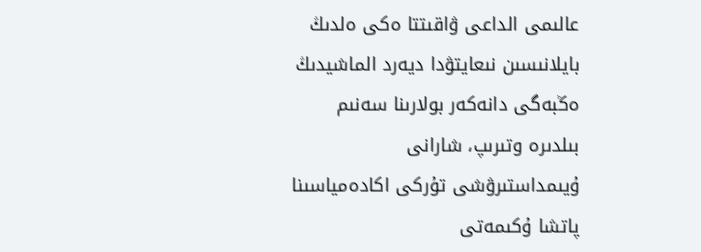عالىمى الداعى ۋاقىتتا ەكى ەلدىڭ بايلانىسىن نىعايتۋدا ديەرد الماشيدىڭ ەڭبەگى دانەكەر بولارىنا سەنىم بىلدىرە وتىرىپ، شارانى ۇيىمداستىرۋشى تۇركى اكادەمياسىنا پاتشا ۇكىمەتى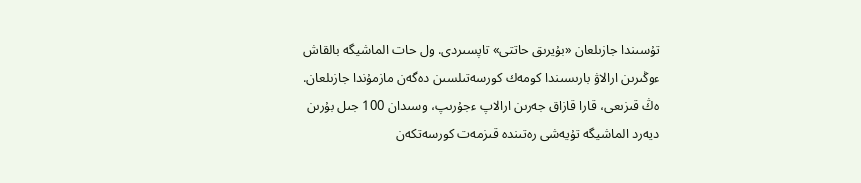تۇسىندا جازىلعان «بۇيرىق حاتتى» تاپسىردى. ول حات الماشيگە بالقاش ءوڭىرىن ارالاۋ بارىسىندا كومەك كورسەتىلسىن دەگەن مازمۇندا جازىلعان. ەڭ قىزىعى، قارا قازاق جەرىن ارالاپ ءجۇرىپ، وسىدان 100 جىل بۇرىن ديەرد الماشيگە تۇيەشى رەتىندە قىزمەت كورسەتكەن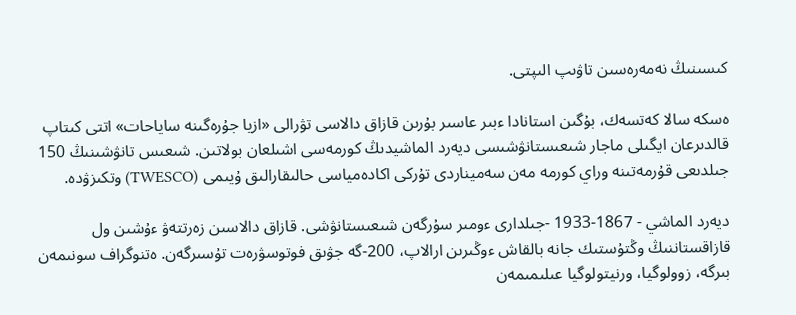كىسىنىڭ نەمەرەسىن تاۋىپ الىپتى.

ەسكە سالا كەتسەك، بۇگىن استانادا ءبىر عاسىر بۇرىن قازاق دالاسى تۋرالى «ازيا جۇرەگىنە ساياحات» اتتى كىتاپ قالدىرعان ايگىلى ماجار شىعىستانۋشىسى ديەرد الماشيدىڭ كورمەسى اشىلعان بولاتىن. شىعىس تانۋشىنىڭ 150 جىلدىعى قۇرمەتىنە وراي كورمە مەن سەميناردى تۇركى اكادەمياسى حالىقارالىق ۇيىمى (TWESCO) وتكىزۋدە.

ديەرد الماشي - 1867-1933 -جىلدارى ءومىر سۇرگەن شىعىستانۋشى. قازاق دالاسىن زەرتتەۋ ءۇشىن ول قازاقستاننىڭ وڭتۇستىك جانە بالقاش ءوڭىرىن ارالاپ، 200-گە جۋىق فوتوسۋرەت تۇسىرگەن. ەتنوگراف سونىمەن بىرگە، زوولوگيا، ورنيتولوگيا عىلىمىمەن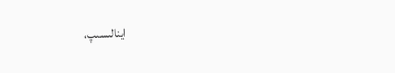اينالىسىپ،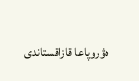ەۋروپاعا قازاقستاندى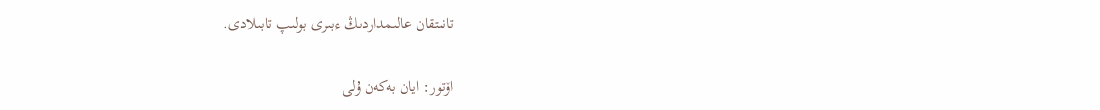تانىتقان عالىمداردىڭ ءبىرى بولىپ تابىلادى.

اۆتور: ايان بەكەن ۇلى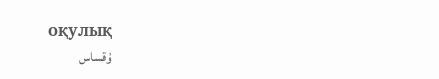оқулық
ۇقساس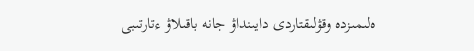ەلىمىزدە وقۋلىقتاردى دايىنداۋ جانە باقىلاۋ ءتارتىبى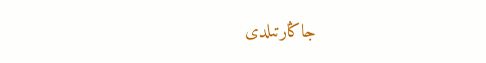جاڭارتىلدى